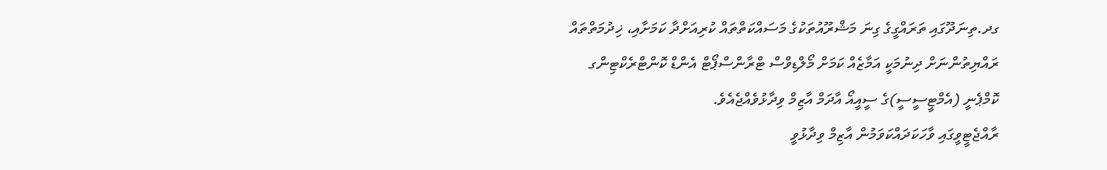ގދ.ތިނަދޫގައި ތަރައްގީގެ ގިނަ މަޝްރޫއުތަކުގެ މަސައްކަތްތައް ކުރިއަށްދާ ކަމަށާއި، ޚިދުމަތްތައް ރައްޔިތުންނަށް ދިނުމަކީ އަމާޒެއް ކަމަށް މޯލްޑިވްސް ޓްރާންސްޕޯޓް އެންޑް ކޮންޓްރެކްޓިންގ ކޮމްޕެނީ (އެމްޓީސީސީ)ގެ ސީއީއޯ އާދަމް އާޒިމް ވިދާޅުވެއްޖެއެވެ.
ރާއްޖެޓީވީގައި ވާހަކަދައްކަވަމުން އާޒިމް ވިދާޅުވީ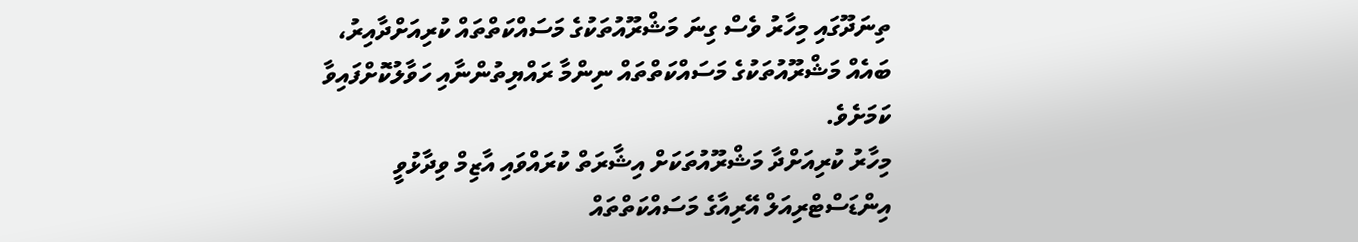ތިނަދޫގައި މިހާރު ވެސް ގިނަ މަޝްރޫއުތަކުގެ މަސައްކަތްތައް ކުރިއަށްދާއިރު، ބައެއް މަޝްރޫއުތަކުގެ މަސައްކަތްތައް ނިންމާ ރައްޔިތުންނާއި ހަވާލުކޮށްފައިވާ ކަމަށެވެ.
މިހާރު ކުރިއަށްދާ މަޝްރޫއުތަކަށް އިޝާރަތް ކުރައްވައި އާޒިމް ވިދާޅުވީ އިންޑަސްޓްރިއަލް އޭރިއާގެ މަސައްކަތްތައް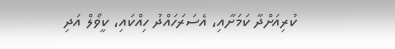ކުރިއަށްދާ ކަމަށާއި، އެސަރަހައްދު ހިއްކައި، ކީވޯލް އަދި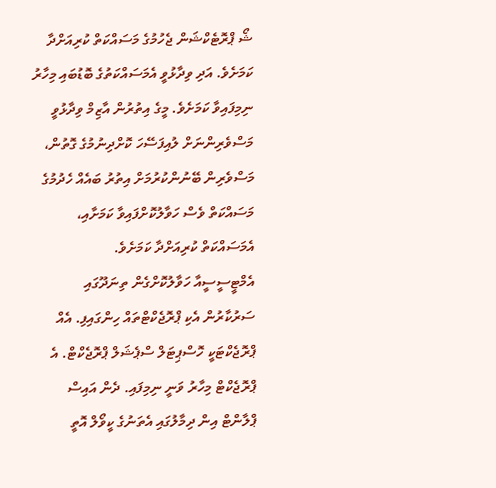ޝޯ ޕްރޮޓެކްޝަން ޖެހުމުގެ މަސައްކަތް ކުރިއަށްދާ ކަމަށެވެ. އަދި ވިދާޅުވީ އެމަސައްކަތުގެ ބޮޑުބައި މިހާރު ނިމިފައިވާ ކަމަށެވެ. މީގެ އިތުރުން އާޒިމް ވިދާޅުވީ މަސްވެރިންނަށް ލުއިފަސޭހަ ކޮށްދިނުމުގެ ގޮތުން، މަސްވެރިން ބޭނުންކުރުމަށް އިތުރު ބައެއް ހެދުމުގެ މަސައްކަތް ވެސް ހަވާލުކޮށްފައިވާ ކަމަށާއި، އެމަސައްކަތް ކުރިއަށްދާ ކަމަށެވެ.
އެމްޓީސީސީއާ ހަވާލުކޮށްގެން ތިނަދޫގައި ސަރުކާރުން އެކި ޕްރޮޖެކްޓްތައް ހިންގައިފި. އެއް ޕްރޮޖެކްޓަކީ ހޮސްޕިޓަލް ސްޕެޝަލް ޕްރޮޖެކްޓް. އެ ޕްރޮޖެކްޓް މިހާރު ވަނީ ނިމިފައި. ދެން އައިސް ޕްލާންޓް އިން ދިމާލުގައި އެތަނުގެ ކީވޯލް އޮތީ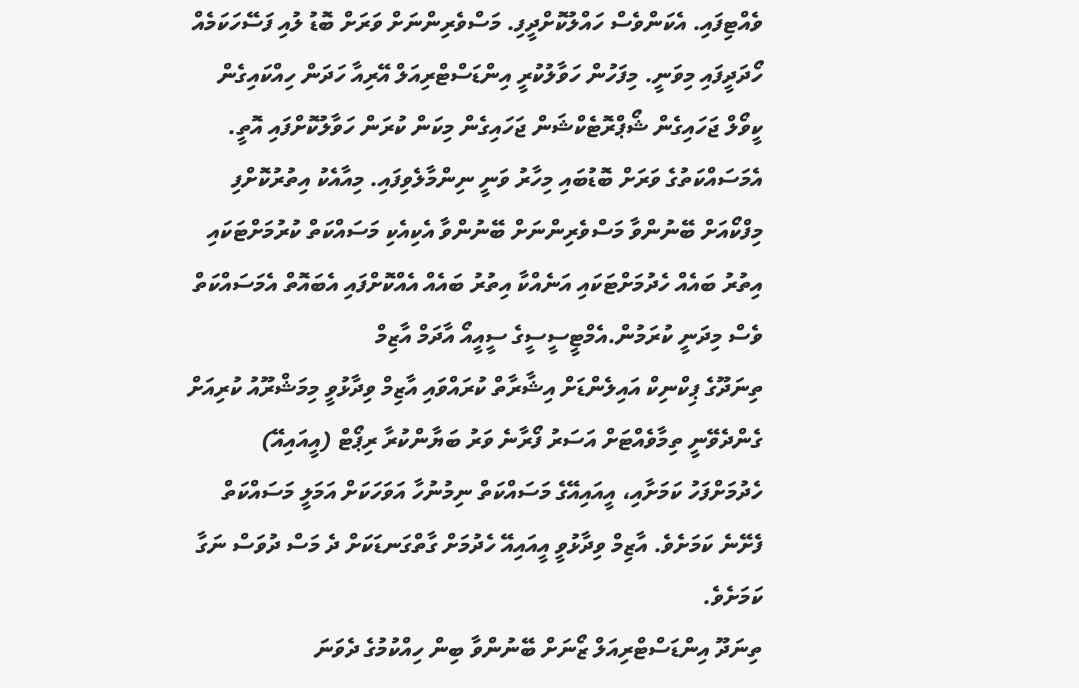ވެއްޓިފައި. އެކަންވެސް ހައްލުކޮށްދީފި. މަސްވެރިންނަށް ވަރަށް ބޮޑު ލުއި ފަސޭހަކަމެއް ހޯދަދީފައި މިވަނީ. މިފަހުން ހަވާލުކުރީ އިންޑަސްޓްރިއަލް އޭރިއާ ހަދަން ހިއްކައިގެން ކީވޯލް ޖަހައިގެން ޝޯޕްރޮޓެކްޝަން ޖަހައިގެން މިކަން ކުރަން ހަވާލުކޮށްފައި އޮތީ. އެމަސައްކަތުގެ ވަރަށް ބޮޑުބައި މިހާރު ވަނީ ނިންމާލެވިފައި. މިއާއެކު އިތުރުކޮށްފި މިފްކޯއަށް ބޭނުންވާ މަސްވެރިންނަށް ބޭނުންވާ އެކިއެކި މަސައްކަތް ކުރުމަށްޓަކައި އިތުރު ބައެއް ހެދުމަށްޓަކައި އަނެއްކާ އިތުރު ބައެއް އެއްކޮށްފައި އެބައޮތް އެމަސައްކަތް ވެސް މިދަނީ ކުރަމުން.އެމްޓީސީސީގެ ސީއީއޯ އާދަމް އާޒިމް
ތިނަދޫގެ ޕިކްނިކް އައިލެންޑަށް އިޝާރާތް ކުރައްވައި އާޒިމް ވިދާޅުވީ މިމަޝްރޫއު ކުރިއަށް ގެންދެވޭނީ ތިމާވެއްޓަށް އަސަރު ފޯރާނެ ވަރު ބަޔާންކުރާ ރިޕޯޓް (އީއައިއޭ) ހެދުމަށްފަހު ކަމަށާއި، އީއައިއޭގެ މަސައްކަތް ނިމުނުހާ އަވަހަކަށް އަމަލީ މަސައްކަތް ފެށޭނެ ކަމަށެވެ. އާޒިމް ވިދާޅުވީ އީއައިއޭ ހެދުމަށް ގާތްގަނޑަކަށް ދެ މަސް ދުވަސް ނަގާ ކަމަށެވެ.
ތިނަދޫ އިންޑަސްޓްރިއަލް ޒޯނަށް ބޭނުންވާ ބިން ހިއްކުމުގެ ދެވަނަ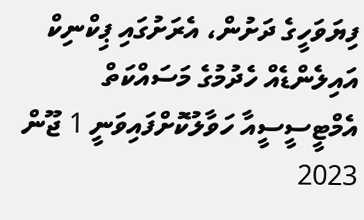ފިޔަވަހީގެ ދަށުން، އެރަށުގައި ޕިކްނިކް އައިލެންޑެއް ހެދުމުގެ މަސައްކަތް އެމްޓީސީސީއާ ހަވާލުކޮށްފައިވަނީ 1 ޖޫން 2023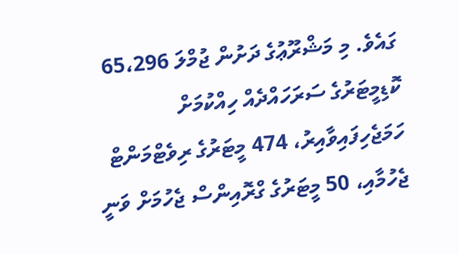ގައެވެ. މި މަޝްރޫޢުގެ ދަށުން ޖުމްލަ 65،296 ކޮޑިމީޓަރުގެ ސަރަހައްދެއް ހިއްކުމަށް ހަމަޖެހިފައިވާއިރު، 474 މީޓަރުގެ ރިވެޓްމަންޓް ޖެހުމާއި، 50 މީޓަރުގެ ގްރޮއިންސް ޖެހުމަށް ވަނީ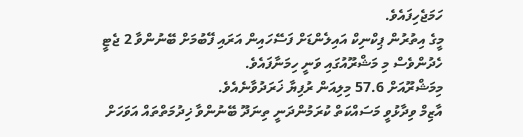ހަމަޖެހިފައެވެ.
މީގެ އިތުރުން ޕިކްނިކް އައިލެންޑަށް ފަސޭހައިން އަރައި ފޭބުމަށް ބޭނުންވާ 2 ޖެޓީ ހެދުންވެސް މި މަޝްރޫއުގައި ވަނީ ހިމަނާފައެވެ.
މިމަޝްރޫއަށް 57.6 މިލިއަން ރުފިޔާ ޚަރަދުވާނެއެވެ.
އާޒިމް ވިދާޅުވީ މަސައްކަތް ކުރަމުންދަނީ ތިނަދޫ ބޭނުންވާ ޚިދުމަތްތައް އަވަހަށް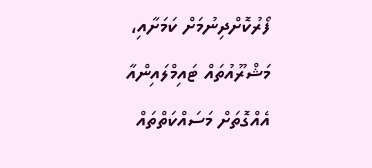ފޯރުކޮށްދިނުމަށް ކަމަށާއި، މަޝްރޫއުތައް ޓައިމްލައިންއާ އެއްގޮތަށް މަސައްކަތްތައް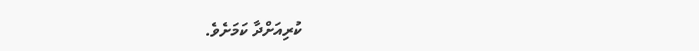ކުރިއަށްދާ ކަމަށެވެ.